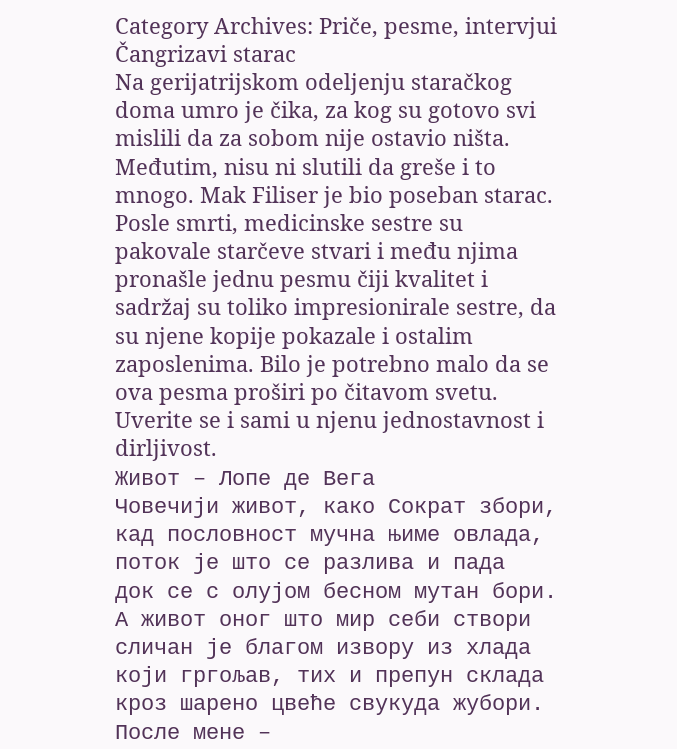Category Archives: Priče, pesme, intervjui
Čangrizavi starac
Na gerijatrijskom odeljenju staračkog doma umro je čika, za kog su gotovo svi mislili da za sobom nije ostavio ništa. Međutim, nisu ni slutili da greše i to mnogo. Mak Filiser je bio poseban starac.
Posle smrti, medicinske sestre su pakovale starčeve stvari i među njima pronašle jednu pesmu čiji kvalitet i sadržaj su toliko impresionirale sestre, da su njene kopije pokazale i ostalim zaposlenima. Bilo je potrebno malo da se ova pesma proširi po čitavom svetu. Uverite se i sami u njenu jednostavnost i dirljivost.
Живот – Лопе де Вега
Човечији живот, како Сократ збори,
кад пословност мучна њиме овлада,
поток је што се разлива и пада
док се с олујом бесном мутан бори.
А живот оног што мир себи створи
сличан је благом извору из хлада
који гргољав, тих и препун склада
кроз шарено цвеће свукуда жубори.
После мене –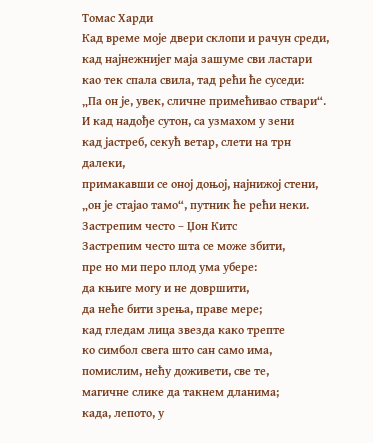Томас Харди
Кад време моје двери склопи и рачун среди,
кад најнежнијег маја зашуме сви ластари
као тек спала свила, тад рећи ће суседи:
„Па он је, увек, сличне примећивао ствари“.
И кад надође сутон, са узмахом у зени
кад јастреб, секућ ветар, слети на трн далеки,
примакавши се оној доњој, најнижој стени,
„он је стајао тамо“, путник ће рећи неки.
Застрепим често – Џон Китс
Застрепим често шта се може збити,
пре но ми перо плод ума убере:
да књиге могу и не довршити,
да неће бити зрења, праве мере;
кад гледам лица звезда како трепте
ко симбол свега што сан само има,
помислим, нећу доживети, све те,
магичне слике да такнем дланима;
када, лепото, у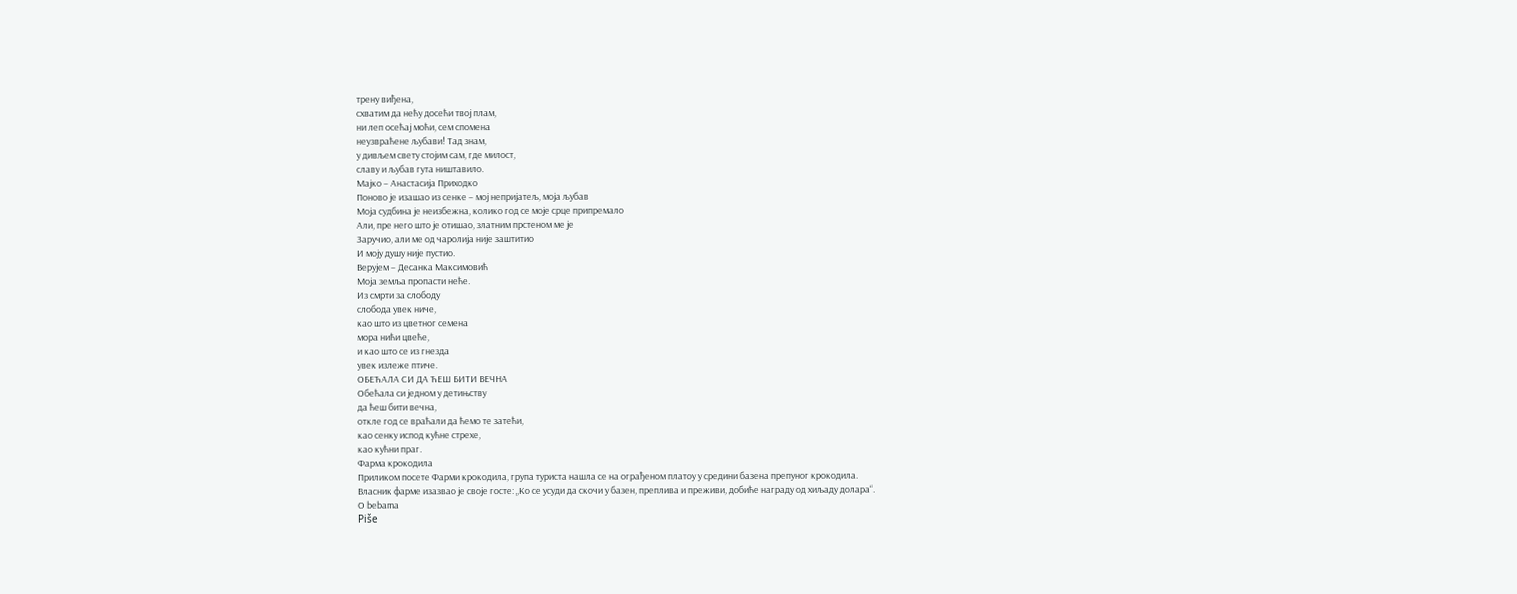трену виђена,
схватим да нећу досећи твој плам,
ни леп осећај моћи, сем спомена
неузвраћене љубави! Тад знам,
у дивљем свету стојим сам, где милост,
славу и љубав гута ништавило.
Мајко – Анастасија Приходко
Поново је изашао из сенке – мој непријатељ, моја љубав
Моја судбина је неизбежна, колико год се моје срце припремало
Али, пре него што је отишао, златним прстеном ме је
Заручио, али ме од чаролија није заштитио
И моју душу није пустио.
Верујем – Десанка Максимовић
Моја земља пропасти неће.
Из смрти за слободу
слобода увек ниче,
као што из цветног семена
мора нићи цвеће,
и као што се из гнезда
увек излеже птиче.
ОБЕЋАЛА СИ ДА ЋЕШ БИТИ ВЕЧНА
Обећала си једном у детињству
да ћеш бити вечна,
откле год се враћали да ћемо те затећи,
као сенку испод кућне стрехе,
као кућни праг.
Фарма крокодила
Приликом посете Фарми крокодила, група туриста нашла се на ограђеном платоу у средини базена препуног крокодила.
Власник фарме изазвао је своје госте: „Ко се усуди да скочи у базен, преплива и преживи, добиће награду од хиљаду долара“.
O bebama
Piše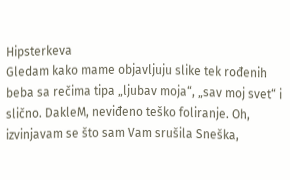Hipsterkeva
Gledam kako mame objavljuju slike tek rođenih beba sa rečima tipa „ljubav moja“, „sav moj svet“ i slično. DakleM, neviđeno teško foliranje. Oh, izvinjavam se što sam Vam srušila Sneška,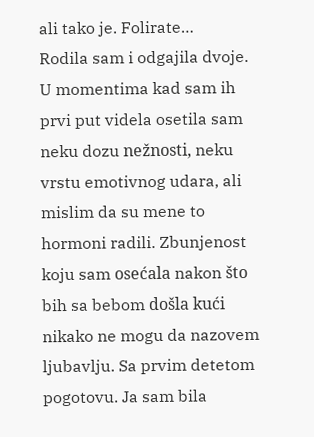ali tako je. Folirate…
Rodila sam i odgajila dvoje. U momentima kad sam ih prvi put videla osetila sam neku dozu nežnosti, neku vrstu emotivnog udara, ali mislim da su mene to hormoni radili. Zbunjenost koju sam osećala nakon što bih sa bebom došla kući nikako ne mogu da nazovem ljubavlju. Sa prvim detetom pogotovu. Ja sam bila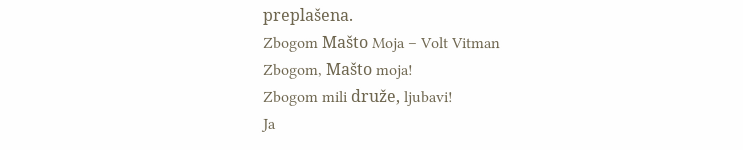preplašena.
Zbogom Mašto Moja – Volt Vitman
Zbogom, Mašto moja!
Zbogom mili druže, ljubavi!
Ja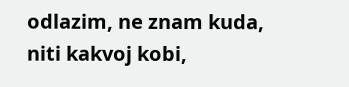odlazim, ne znam kuda,
niti kakvoj kobi,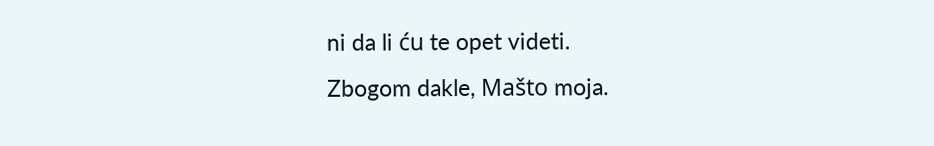ni da li ću te opet videti.
Zbogom dakle, Mašto moja.